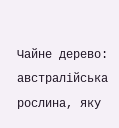Чайне дерево: австралійська рослина, яку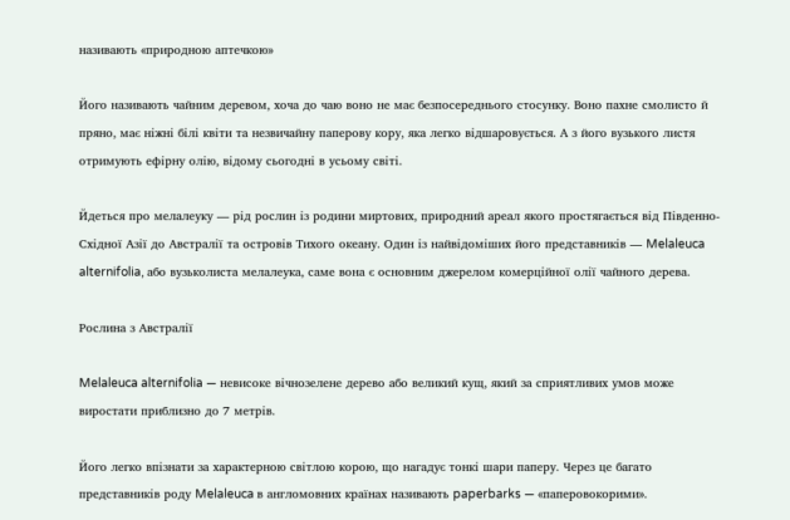називають «природною аптечкою»

Його називають чайним деревом, хоча до чаю воно не має безпосереднього стосунку. Воно пахне смолисто й пряно, має ніжні білі квіти та незвичайну паперову кору, яка легко відшаровується. А з його вузького листя отримують ефірну олію, відому сьогодні в усьому світі.

Йдеться про мелалеуку — рід рослин із родини миртових, природний ареал якого простягається від Південно-Східної Азії до Австралії та островів Тихого океану. Один із найвідоміших його представників — Melaleuca alternifolia, або вузьколиста мелалеука, саме вона є основним джерелом комерційної олії чайного дерева.

Рослина з Австралії

Melaleuca alternifolia — невисоке вічнозелене дерево або великий кущ, який за сприятливих умов може виростати приблизно до 7 метрів.

Його легко впізнати за характерною світлою корою, що нагадує тонкі шари паперу. Через це багато представників роду Melaleuca в англомовних країнах називають paperbarks — «паперовокорими».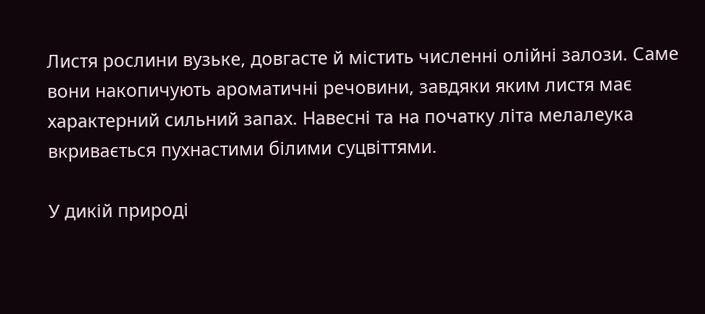Листя рослини вузьке, довгасте й містить численні олійні залози. Саме вони накопичують ароматичні речовини, завдяки яким листя має характерний сильний запах. Навесні та на початку літа мелалеука вкривається пухнастими білими суцвіттями.

У дикій природі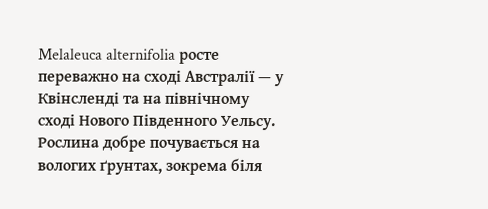Melaleuca alternifolia росте переважно на сході Австралії — у Квінсленді та на північному сході Нового Південного Уельсу. Рослина добре почувається на вологих ґрунтах, зокрема біля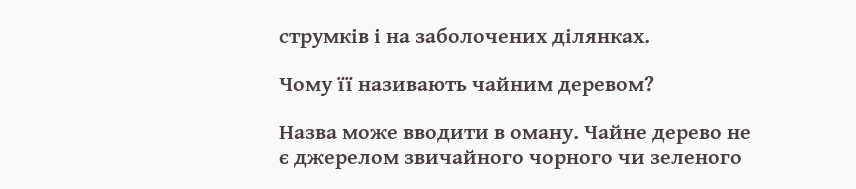струмків і на заболочених ділянках.

Чому її називають чайним деревом?

Назва може вводити в оману. Чайне дерево не є джерелом звичайного чорного чи зеленого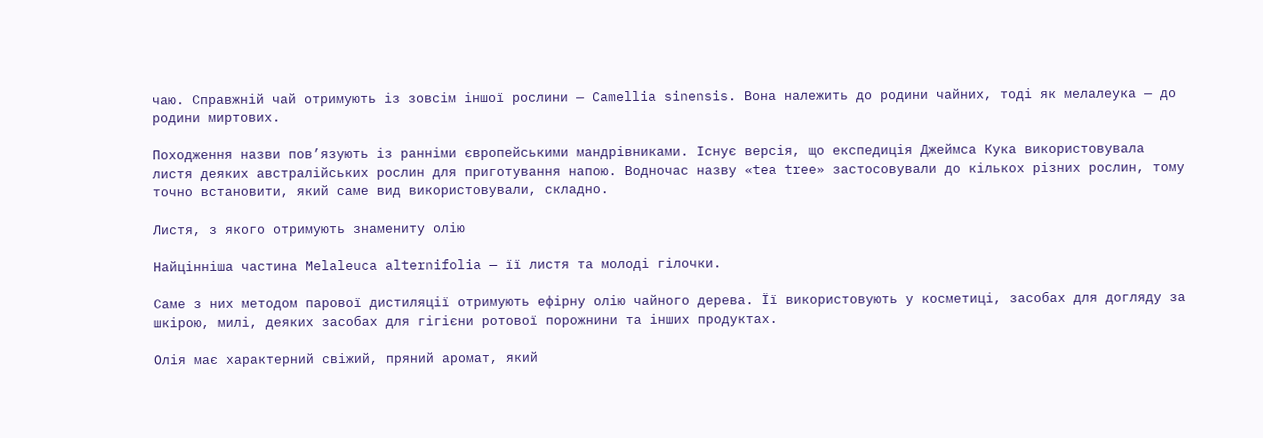чаю. Справжній чай отримують із зовсім іншої рослини — Camellia sinensis. Вона належить до родини чайних, тоді як мелалеука — до родини миртових.

Походження назви пов’язують із ранніми європейськими мандрівниками. Існує версія, що експедиція Джеймса Кука використовувала листя деяких австралійських рослин для приготування напою. Водночас назву «tea tree» застосовували до кількох різних рослин, тому точно встановити, який саме вид використовували, складно.

Листя, з якого отримують знамениту олію

Найцінніша частина Melaleuca alternifolia — її листя та молоді гілочки.

Саме з них методом парової дистиляції отримують ефірну олію чайного дерева. Її використовують у косметиці, засобах для догляду за шкірою, милі, деяких засобах для гігієни ротової порожнини та інших продуктах.

Олія має характерний свіжий, пряний аромат, який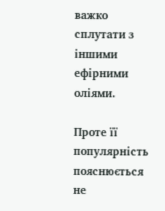важко сплутати з іншими ефірними оліями.

Проте її популярність пояснюється не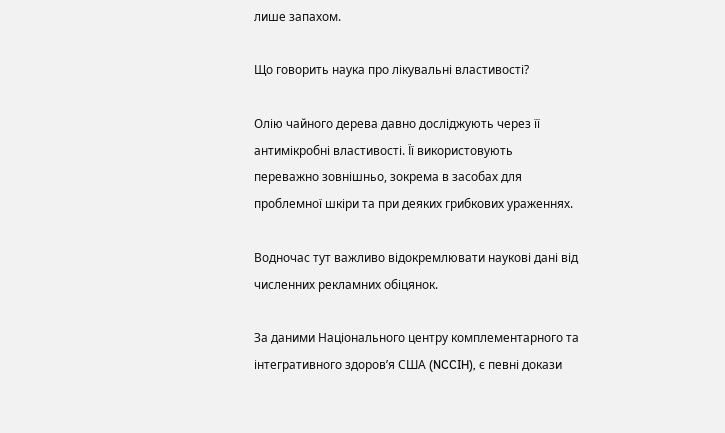лише запахом.

Що говорить наука про лікувальні властивості?

Олію чайного дерева давно досліджують через її антимікробні властивості. Її використовують переважно зовнішньо, зокрема в засобах для проблемної шкіри та при деяких грибкових ураженнях.

Водночас тут важливо відокремлювати наукові дані від численних рекламних обіцянок.

За даними Національного центру комплементарного та інтегративного здоров’я США (NCCIH), є певні докази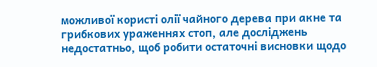можливої користі олії чайного дерева при акне та грибкових ураженнях стоп, але досліджень недостатньо, щоб робити остаточні висновки щодо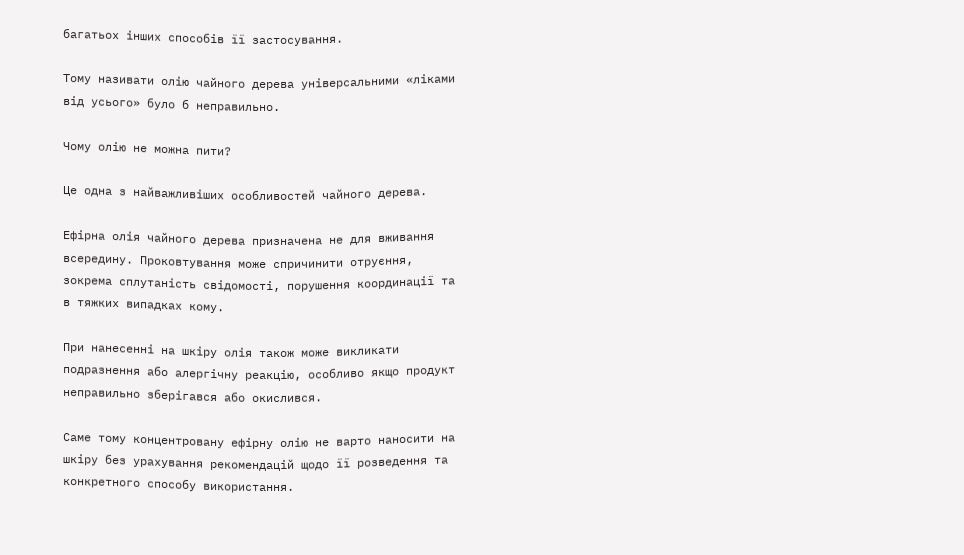багатьох інших способів її застосування.

Тому називати олію чайного дерева універсальними «ліками від усього» було б неправильно.

Чому олію не можна пити?

Це одна з найважливіших особливостей чайного дерева.

Ефірна олія чайного дерева призначена не для вживання всередину. Проковтування може спричинити отруєння, зокрема сплутаність свідомості, порушення координації та в тяжких випадках кому.

При нанесенні на шкіру олія також може викликати подразнення або алергічну реакцію, особливо якщо продукт неправильно зберігався або окислився.

Саме тому концентровану ефірну олію не варто наносити на шкіру без урахування рекомендацій щодо її розведення та конкретного способу використання.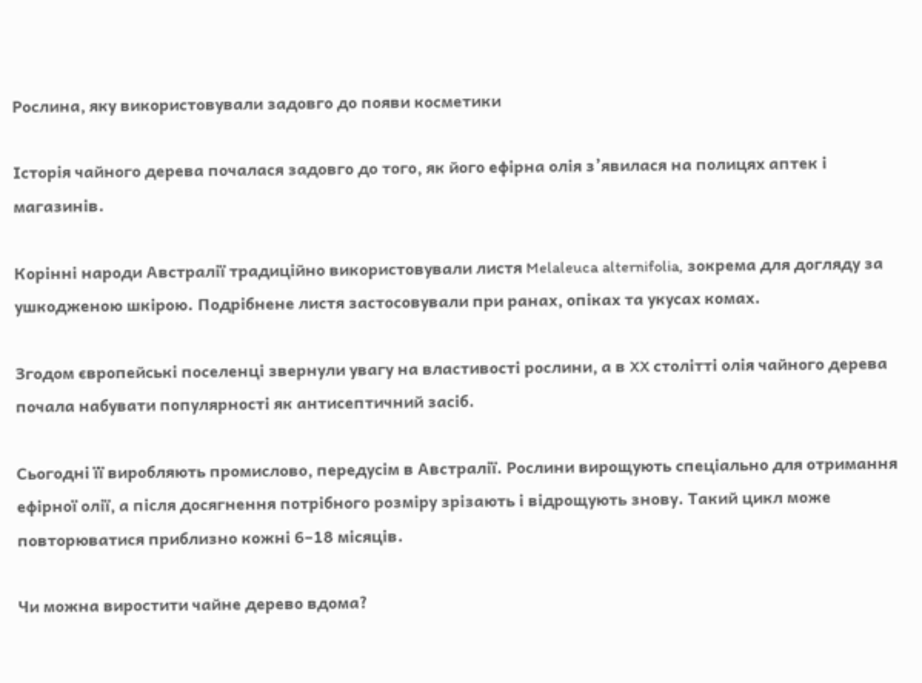Рослина, яку використовували задовго до появи косметики

Історія чайного дерева почалася задовго до того, як його ефірна олія з’явилася на полицях аптек і магазинів.

Корінні народи Австралії традиційно використовували листя Melaleuca alternifolia, зокрема для догляду за ушкодженою шкірою. Подрібнене листя застосовували при ранах, опіках та укусах комах.

Згодом європейські поселенці звернули увагу на властивості рослини, а в XX столітті олія чайного дерева почала набувати популярності як антисептичний засіб.

Сьогодні її виробляють промислово, передусім в Австралії. Рослини вирощують спеціально для отримання ефірної олії, а після досягнення потрібного розміру зрізають і відрощують знову. Такий цикл може повторюватися приблизно кожні 6–18 місяців.

Чи можна виростити чайне дерево вдома?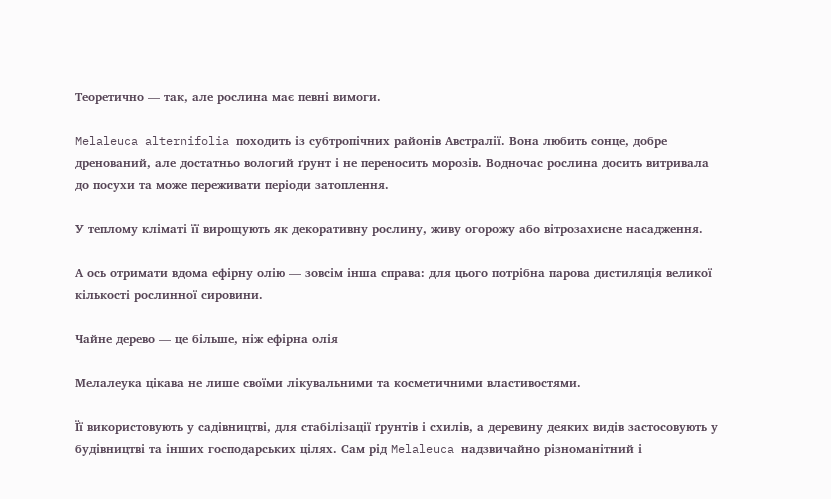Теоретично — так, але рослина має певні вимоги.

Melaleuca alternifolia походить із субтропічних районів Австралії. Вона любить сонце, добре дренований, але достатньо вологий ґрунт і не переносить морозів. Водночас рослина досить витривала до посухи та може переживати періоди затоплення.

У теплому кліматі її вирощують як декоративну рослину, живу огорожу або вітрозахисне насадження.

А ось отримати вдома ефірну олію — зовсім інша справа: для цього потрібна парова дистиляція великої кількості рослинної сировини.

Чайне дерево — це більше, ніж ефірна олія

Мелалеука цікава не лише своїми лікувальними та косметичними властивостями.

Її використовують у садівництві, для стабілізації ґрунтів і схилів, а деревину деяких видів застосовують у будівництві та інших господарських цілях. Сам рід Melaleuca надзвичайно різноманітний і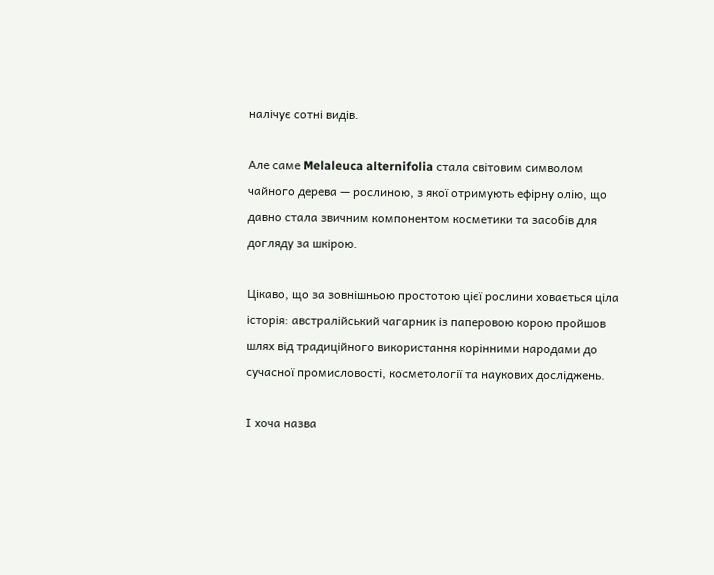налічує сотні видів.

Але саме Melaleuca alternifolia стала світовим символом чайного дерева — рослиною, з якої отримують ефірну олію, що давно стала звичним компонентом косметики та засобів для догляду за шкірою.

Цікаво, що за зовнішньою простотою цієї рослини ховається ціла історія: австралійський чагарник із паперовою корою пройшов шлях від традиційного використання корінними народами до сучасної промисловості, косметології та наукових досліджень.

І хоча назва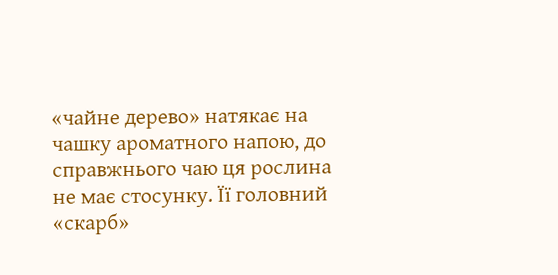«чайне дерево» натякає на чашку ароматного напою, до справжнього чаю ця рослина не має стосунку. Її головний «скарб»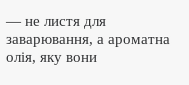— не листя для заварювання, а ароматна олія, яку вони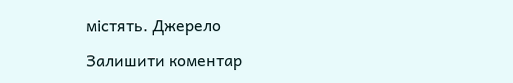містять. Джерело

Залишити коментар